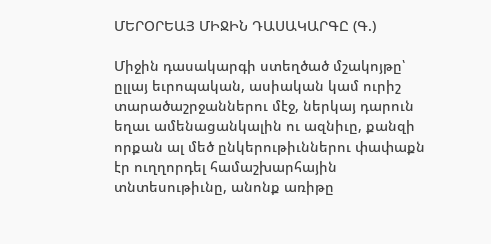ՄԵՐՕՐԵԱՅ ՄԻՋԻՆ ԴԱՍԱԿԱՐԳԸ (Գ.)

Միջին դասակարգի ստեղծած մշակոյթը՝ ըլլայ եւրոպական, ասիական կամ ուրիշ տարածաշրջաններու մէջ, ներկայ դարուն եղաւ ամենացանկալին ու ազնիւը, քանզի որքան ալ մեծ ընկերութիւններու փափաքն էր ուղղորդել համաշխարհային տնտեսութիւնը, անոնք առիթը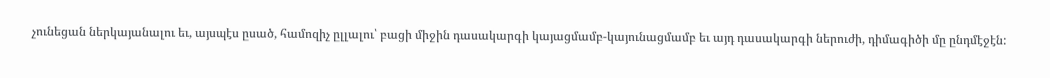չունեցան ներկայանալու եւ, այսպէս ըսած, համոզիչ ըլլալու՝ բացի միջին դասակարգի կայացմամբ-կայունացմամբ եւ այդ դասակարգի ներուժի, դիմագիծի մը ընդմէջէն: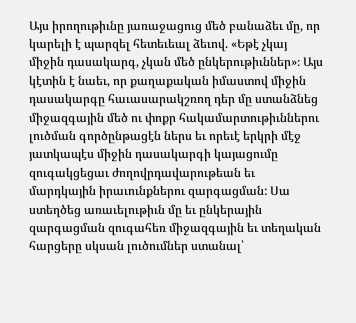Այս իրողութիւնը յառաջացուց մեծ բանաձեւ մը, որ կարելի է պարզել հետեւեալ ձեւով. «Եթէ չկայ միջին դասակարգ, չկան մեծ ընկերութիւններ»։ Այս կէտին է նաեւ, որ քաղաքական իմաստով միջին դասակարգը հաւասարակշռող դեր մը ստանձնեց միջազգային մեծ ու փոքր հակամարտութիւններու լուծման գործընթացէն ներս եւ որեւէ երկրի մէջ յատկապէս միջին դասակարգի կայացումը զուգակցեցաւ ժողովրդավարութեան եւ մարդկային իրաւունքներու զարգացման: Սա ստեղծեց առաւելութիւն մը եւ ընկերային զարգացման զուգահեռ միջազգային եւ տեղական հարցերը սկսան լուծումներ ստանալ՝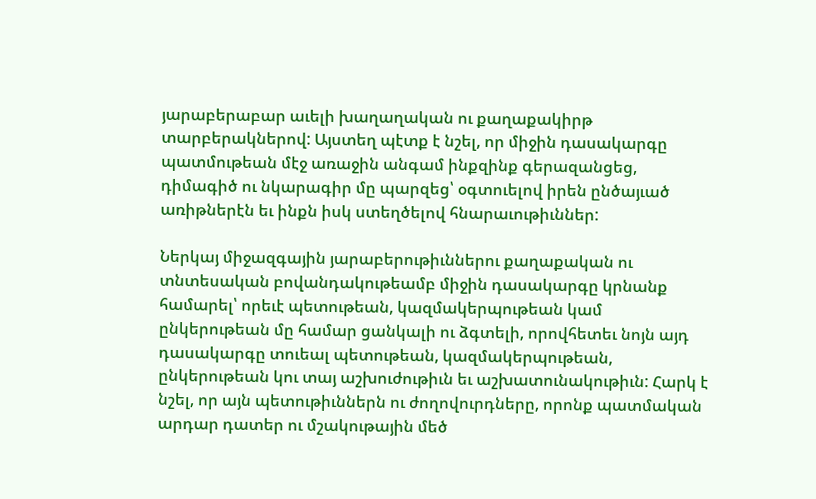յարաբերաբար աւելի խաղաղական ու քաղաքակիրթ տարբերակներով: Այստեղ պէտք է նշել, որ միջին դասակարգը պատմութեան մէջ առաջին անգամ ինքզինք գերազանցեց, դիմագիծ ու նկարագիր մը պարզեց՝ օգտուելով իրեն ընծայւած առիթներէն եւ ինքն իսկ ստեղծելով հնարաւութիւններ:

Ներկայ միջազգային յարաբերութիւններու քաղաքական ու տնտեսական բովանդակութեամբ միջին դասակարգը կրնանք համարել՝ որեւէ պետութեան, կազմակերպութեան կամ ընկերութեան մը համար ցանկալի ու ձգտելի, որովհետեւ նոյն այդ դասակարգը տուեալ պետութեան, կազմակերպութեան, ընկերութեան կու տայ աշխուժութիւն եւ աշխատունակութիւն: Հարկ է նշել, որ այն պետութիւններն ու ժողովուրդները, որոնք պատմական արդար դատեր ու մշակութային մեծ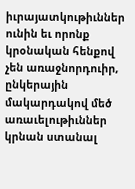իւրայատկութիւններ ունին եւ որոնք կրօնական հենքով չեն առաջնորդուիր, ընկերային մակարդակով մեծ առաւելութիւններ կրնան ստանալ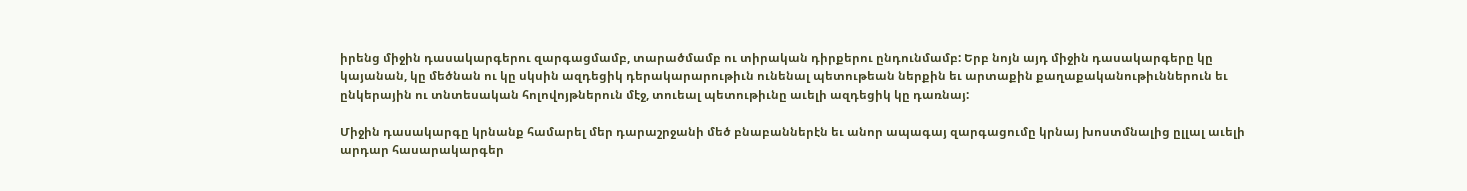իրենց միջին դասակարգերու զարգացմամբ, տարածմամբ ու տիրական դիրքերու ընդունմամբ: Երբ նոյն այդ միջին դասակարգերը կը կայանան, կը մեծնան ու կը սկսին ազդեցիկ դերակարարութիւն ունենալ պետութեան ներքին եւ արտաքին քաղաքականութիւններուն եւ ընկերային ու տնտեսական հոլովոյթներուն մէջ, տուեալ պետութիւնը աւելի ազդեցիկ կը դառնայ:

Միջին դասակարգը կրնանք համարել մեր դարաշրջանի մեծ բնաբաններէն եւ անոր ապագայ զարգացումը կրնայ խոստմնալից ըլլալ աւելի արդար հասարակարգեր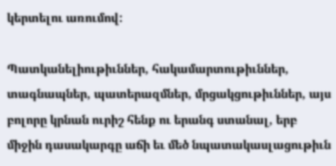կերտելու առումով:

Պատկանելիութիւններ, հակամարտութիւններ, տագնապներ, պատերազմներ, մրցակցութիւններ, այս բոլորը կրնան ուրիշ հենք ու երանգ ստանալ, երբ միջին դասակարգը աճի եւ մեծ նպատակասլացութիւն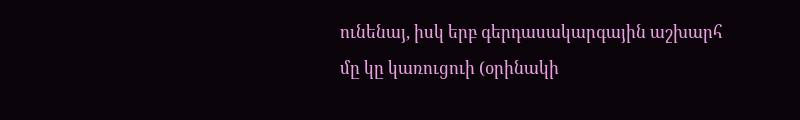ունենայ, իսկ երբ գերդասակարգային աշխարհ մը կը կառուցուի (օրինակի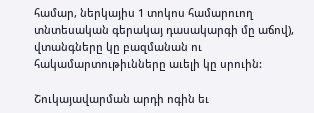համար, ներկայիս 1 տոկոս համարուող տնտեսական գերակայ դասակարգի մը աճով), վտանգները կը բազմանան ու հակամարտութիւնները աւելի կը սրուին:

Շուկայավարման արդի ոգին եւ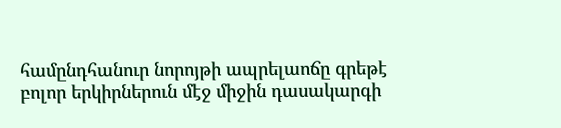համընդհանուր նորոյթի ապրելաոճը գրեթէ բոլոր երկիրներուն մէջ միջին դասակարգի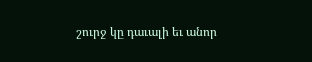շուրջ կը դաւալի եւ անոր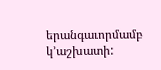երանգաւորմամբ կ՚աշխատի: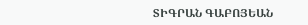ՏԻԳՐԱՆ ԳԱԲՈՅԵԱՆ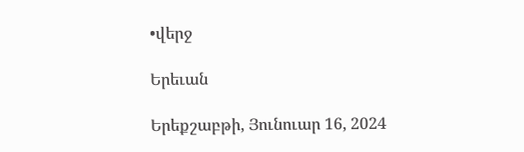•վերջ

Երեւան

Երեքշաբթի, Յունուար 16, 2024